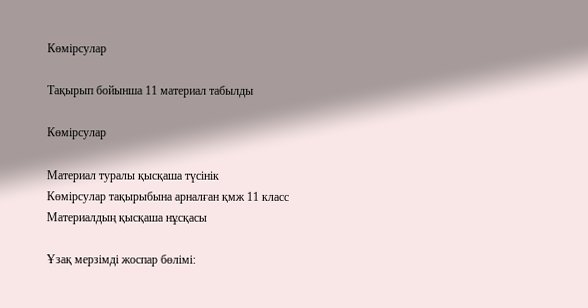Көмірсулар

Тақырып бойынша 11 материал табылды

Көмірсулар

Материал туралы қысқаша түсінік
Көмірсулар тақырыбына арналған қмж 11 класс
Материалдың қысқаша нұсқасы

Ұзақ мерзімді жоспар бөлімі: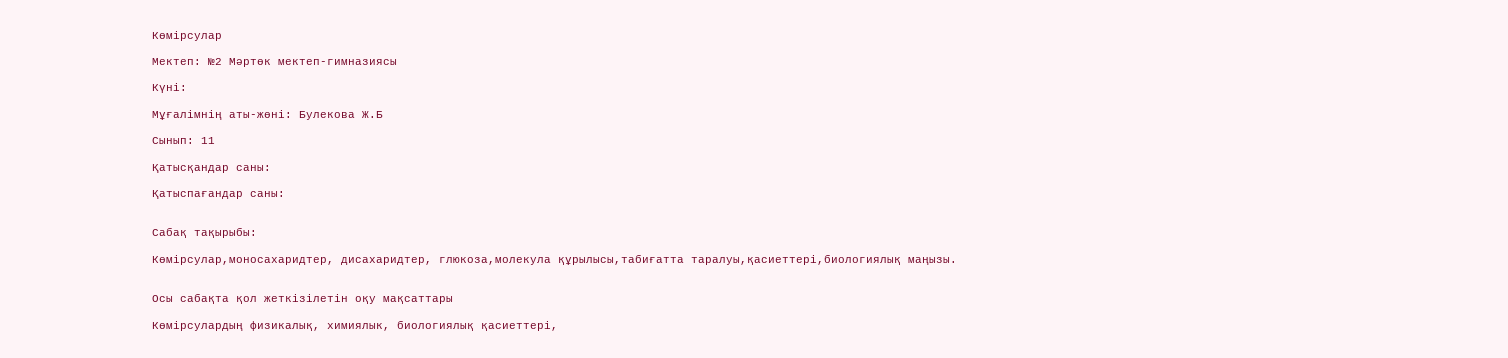Көмірсулар

Мектеп: №2 Мәртөк мектеп-гимназиясы

Күні:

Мұғалімнің аты-жөні: Булекова Ж.Б

Сынып: 11

Қатысқандар саны:

Қатыспағандар саны:


Сабақ тақырыбы:

Көмірсулар,моносахаридтер, дисахаридтер, глюкоза,молекула құрылысы,табиғатта таралуы,қасиеттері,биологиялық маңызы.


Осы сабақта қол жеткізілетін оқу мақсаттары

Көмірсулардың физикалық, химиялык, биологиялық қасиеттері,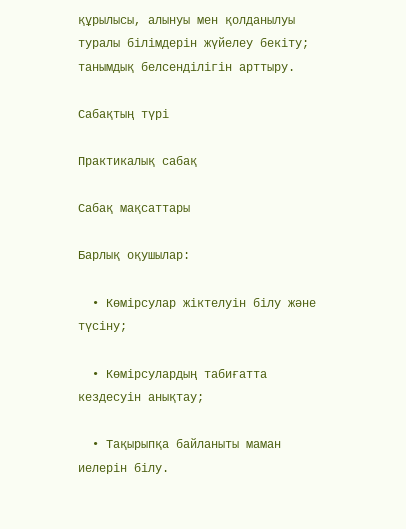құрылысы, алынуы мен қолданылуы туралы білімдерін жүйелеу бекіту; танымдық белсенділігін арттыру.

Сабақтың түрі

Практикалық сабақ

Сабақ мақсаттары

Барлық оқушылар:

  • Көмірсулар жіктелуін білу және түсіну;

  • Көмірсулардың табиғатта кездесуін анықтау;

  • Тақырыпқа байланыты маман иелерін білу.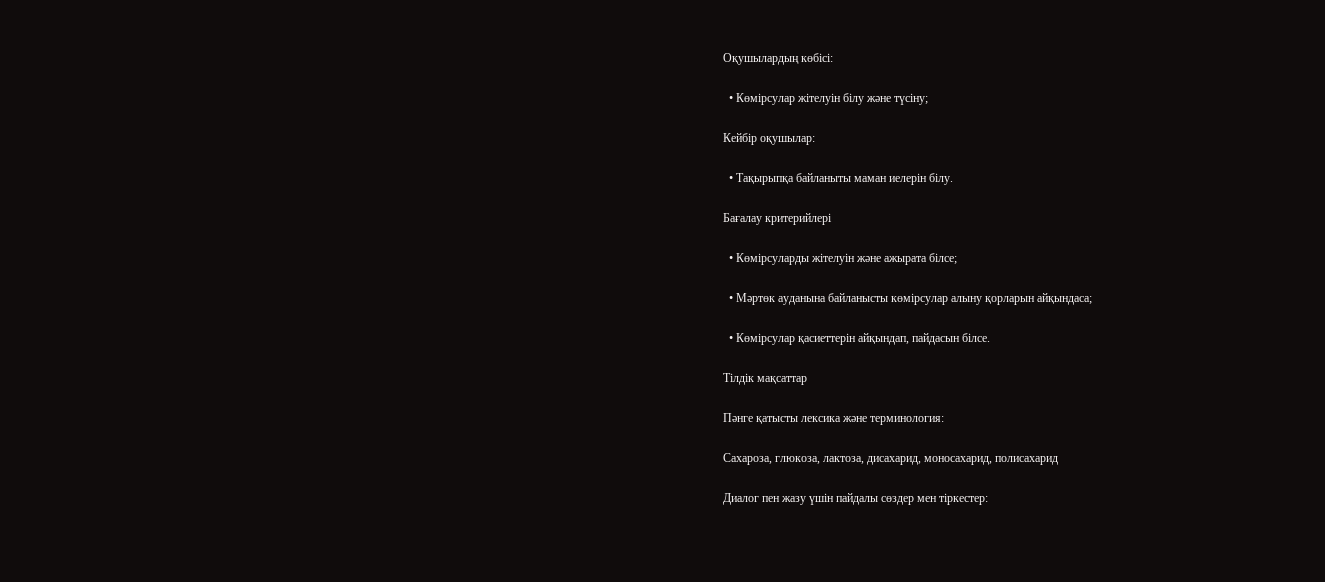Оқушылардың көбісі:

  • Көмірсулар жітелуін білу және түсіну;

Кейбір оқушылар:

  • Тақырыпқа байланыты маман иелерін білу.

Бағалау критерийлері

  • Көмірсуларды жітелуін және ажырата білсе;

  • Мәртөк ауданына байланысты көмірсулар алыну қорларын айқындаса;

  • Көмірсулар қасиеттерін айқындап, пайдасын білсе.

Тілдік мақсаттар

Пәнге қатысты лексика және терминология:

Сахароза, глюкоза, лактоза, дисахарид, моносахарид, полисахарид

Диалог пен жазу үшін пайдалы сөздер мен тіркестер: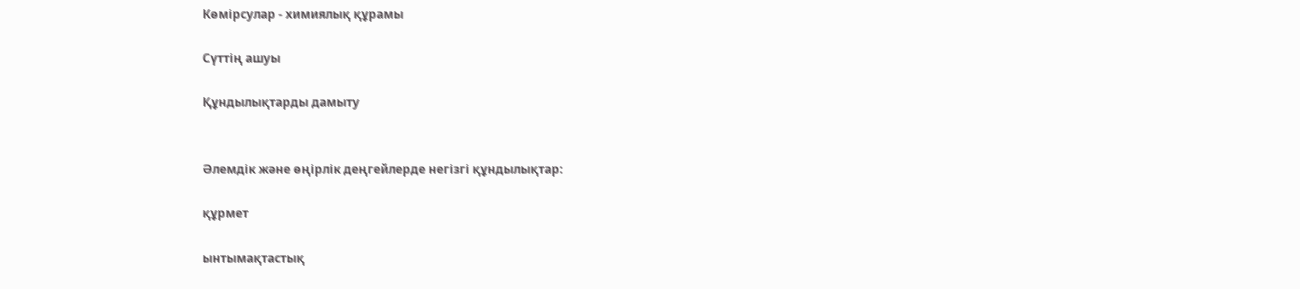Көмірсулар - химиялық құрамы

Сүттің ашуы

Құндылықтарды дамыту


Әлемдік және өңірлік деңгейлерде негізгі құндылықтар:

құрмет

ынтымақтастық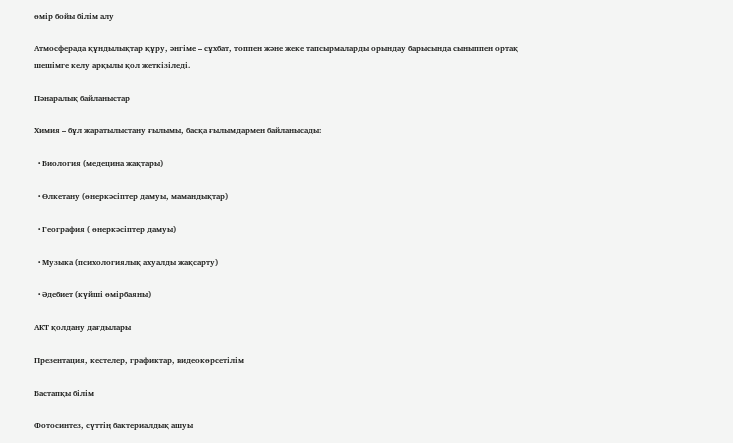өмір бойы білім алу

Атмосферада құндылықтар құру, әнгіме – сұхбат, топпен және жеке тапсырмаларды орындау барысында сыныппен ортақ шешімге келу арқылы қол жеткізіледі.

Пәнаралық байланыстар

Химия – бұл жаратылыстану ғылымы, басқа ғылымдармен байланысады:

  • Биология (медецина жақтары)

  • Өлкетану (өнеркәсіптер дамуы, мамандықтар)

  • География ( өнеркәсіптер дамуы)

  • Музыка (психологиялық ахуалды жақсарту)

  • Әдебиет (күйші өмірбаяны)

АКТ қолдану дағдылары

Презентация, кестелер, графиктар, видеокөрсетілім

Бастапқы білім

Фотосинтез, сүттің бактериалдық ашуы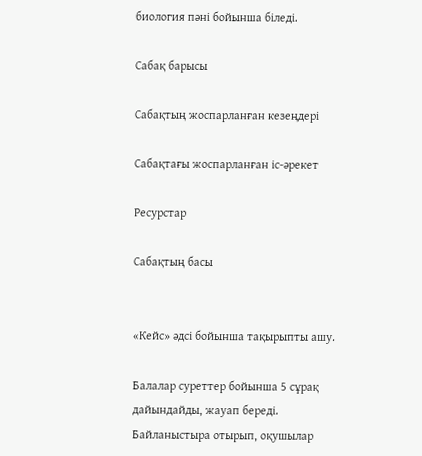биология пәні бойынша біледі.

Сабақ барысы

Сабақтың жоспарланған кезеңдері

Сабақтағы жоспарланған іс-әрекет

Ресурстар

Сабақтың басы


«Кейс» әдсі бойынша тақырыпты ашу.

Балалар суреттер бойынша 5 сұрақ дайындайды, жауап береді. Байланыстыра отырып, оқушылар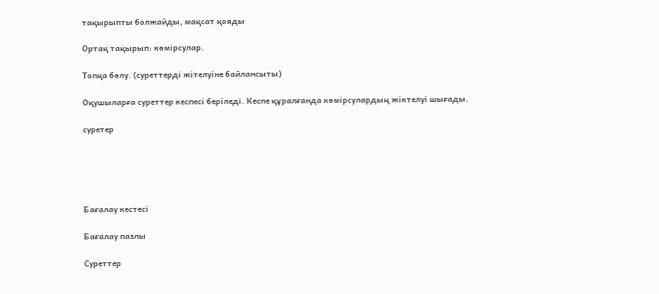тақырыпты болжайды, мақсат қояды

Ортақ тақырып: көмірсулар.

Топқа бөлу. (суреттерді жітелуіне байлансыты)

Оқушыларға суреттер кеспесі беріледі. Кеспе құралғанда көмірсулардың жіктелуі шығады.

суретер





Бағалау кестесі

Бағалау пазлы

Суреттер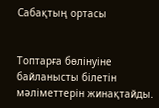Сабақтың ортасы


Топтарға бөлінуіне байланысты білетін мәліметтерін жинақтайды.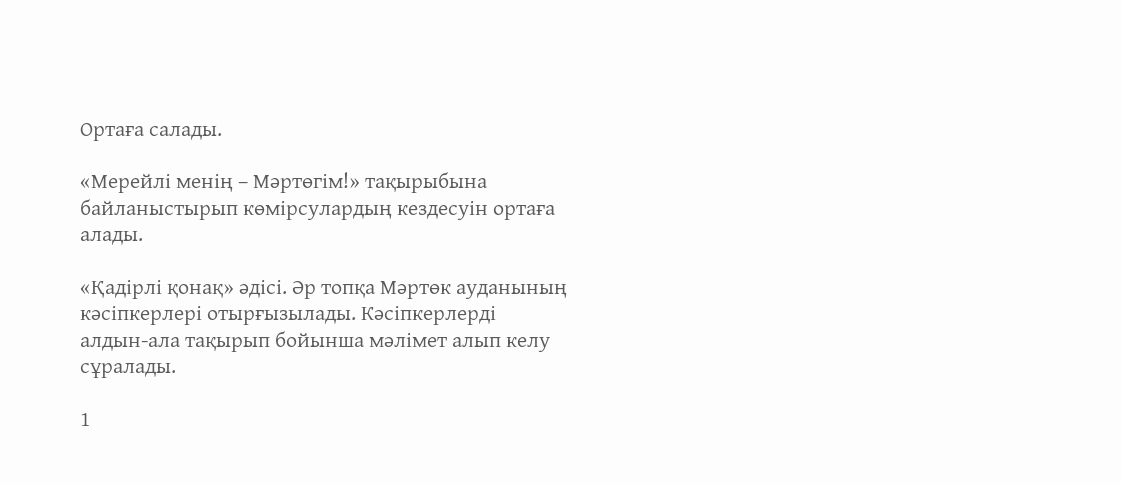Ортаға салады.

«Мерейлі менің – Мәртөгім!» тақырыбына байланыстырып көмірсулардың кездесуін ортаға алады.

«Қадірлі қонақ» әдісі. Әр топқа Мәртөк ауданының кәсіпкерлері отырғызылады. Кәсіпкерлерді алдын-ала тақырып бойынша мәлімет алып келу сұралады.

1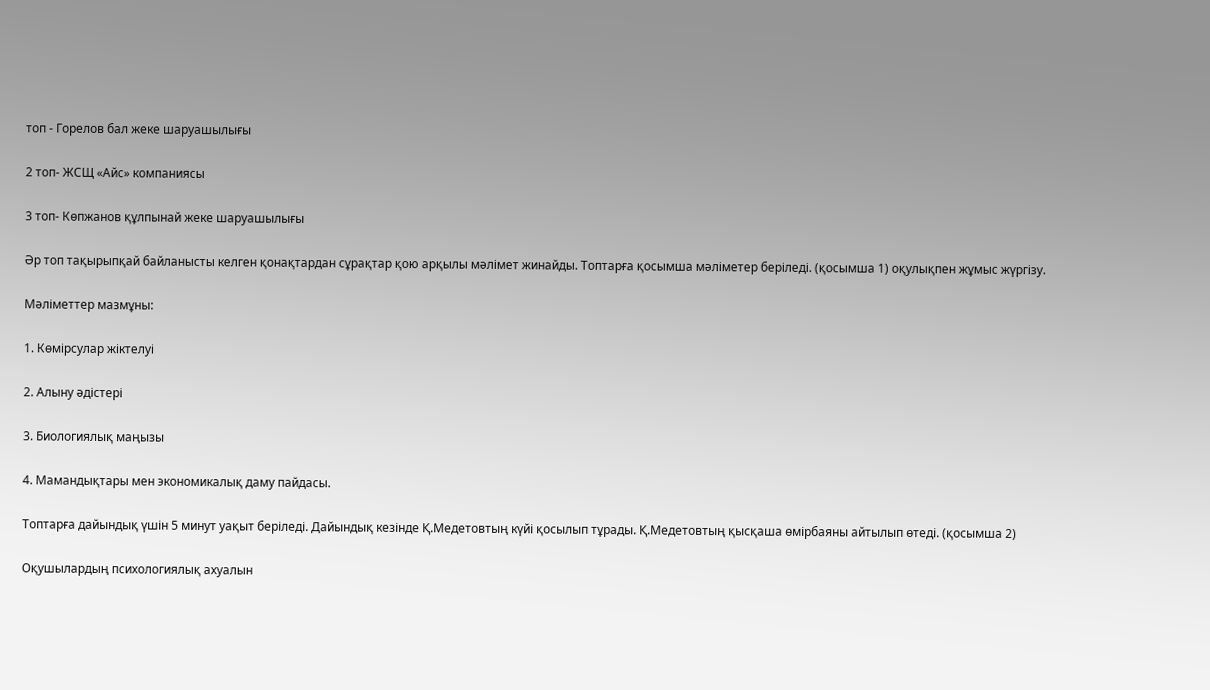топ - Горелов бал жеке шаруашылығы

2 топ- ЖСЩ «Айс» компаниясы

3 топ- Көпжанов құлпынай жеке шаруашылығы

Әр топ тақырыпқай байланысты келген қонақтардан сұрақтар қою арқылы мәлімет жинайды. Топтарға қосымша мәліметер беріледі. (қосымша 1) оқулықпен жұмыс жүргізу.

Мәліметтер мазмұны:

1. Көмірсулар жіктелуі

2. Алыну әдістері

3. Биологиялық маңызы

4. Мамандықтары мен экономикалық даму пайдасы.

Топтарға дайындық үшін 5 минут уақыт беріледі. Дайындық кезінде Қ.Медетовтың күйі қосылып тұрады. Қ.Медетовтың қысқаша өмірбаяны айтылып өтеді. (қосымша 2)

Оқушылардың психологиялық ахуалын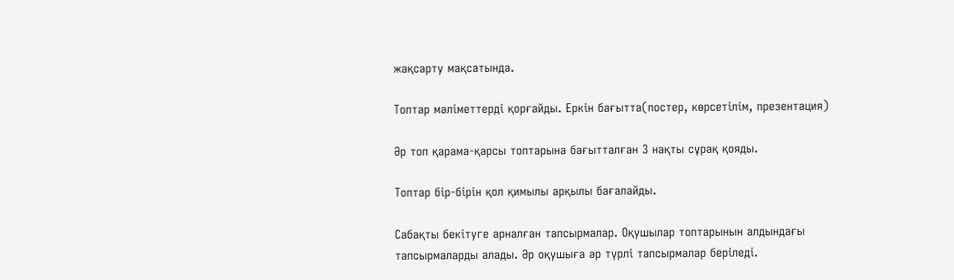жақсарту мақсатында.

Топтар мәліметтерді қорғайды. Еркін бағытта(постер, көрсетілім, презентация)

Әр топ қарама-қарсы топтарына бағытталған 3 нақты сұрақ қояды.

Топтар бір-бірін қол қимылы арқылы бағалайды.

Сабақты бекітуге арналған тапсырмалар. Оқушылар топтарынын алдындағы тапсырмаларды алады. Әр оқушыға әр түрлі тапсырмалар беріледі.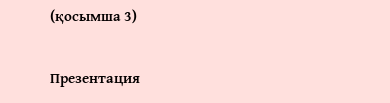(қосымша 3)

Презентация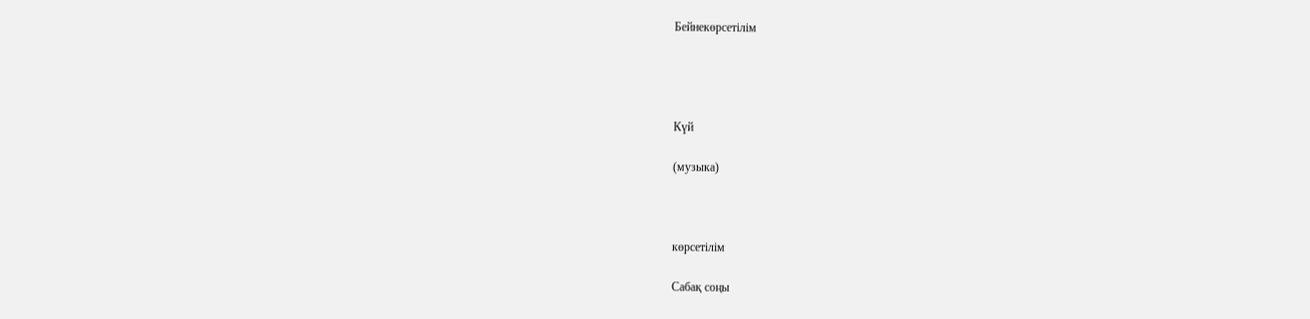Бейнекөрсетілім




Күй

(музыка)



көрсетілім

Сабақ соңы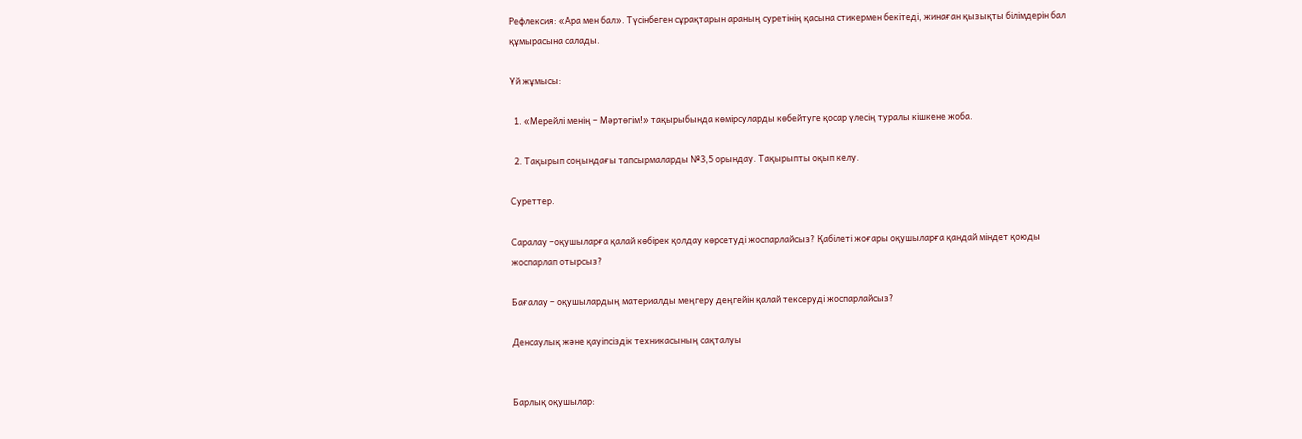Рефлексия: «Ара мен бал». Түсінбеген сұрақтарын араның суретінің қасына стикермен бекітеді, жинаған қызықты білімдерін бал құмырасына салады.

Үй жұмысы:

  1. «Мерейлі менің – Мәртөгім!» тақырыбында көмірсуларды көбейтуге қосар үлесің туралы кішкене жоба.

  2. Тақырып соңындағы тапсырмаларды №3,5 орындау. Тақырыпты оқып келу.

Суреттер.

Саралау –оқушыларға қалай көбірек қолдау көрсетуді жоспарлайсыз? Қабілеті жоғары оқушыларға қандай міндет қоюды жоспарлап отырсыз?

Бағалау – оқушылардың материалды меңгеру деңгейін қалай тексеруді жоспарлайсыз?

Денсаулық және қауіпсіздік техникасының сақталуы


Барлық оқушылар: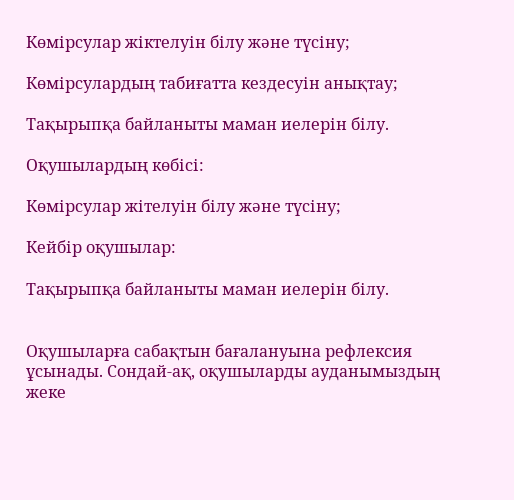Көмірсулар жіктелуін білу және түсіну;

Көмірсулардың табиғатта кездесуін анықтау;

Тақырыпқа байланыты маман иелерін білу.

Оқушылардың көбісі:

Көмірсулар жітелуін білу және түсіну;

Кейбір оқушылар:

Тақырыпқа байланыты маман иелерін білу.


Оқушыларға сабақтын бағалануына рефлексия ұсынады. Сондай-ақ, оқушыларды ауданымыздың жеке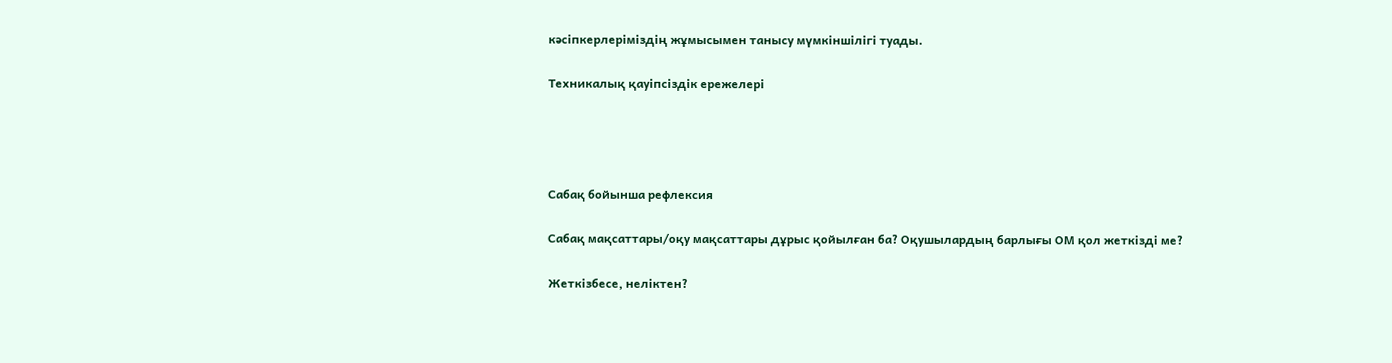кәсіпкерлеріміздің жұмысымен танысу мүмкіншілігі туады.

Техникалық қауіпсіздік ережелері




Сабақ бойынша рефлексия

Сабақ мақсаттары/оқу мақсаттары дұрыс қойылған ба? Оқушылардың барлығы ОМ қол жеткізді ме?

Жеткізбесе, неліктен?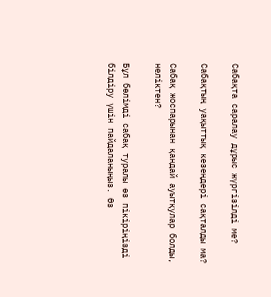Сабақта саралау дұрыс жүргізілді ме?

Сабақтың уақыттық кезеңдері сақталды ма?

Сабақ жоспарынан қандай ауытқулар болды, неліктен?

Бұл бөлімді сабақ туралы өз пікіріңізді білдіру үшін пайдаланыңыз. Өз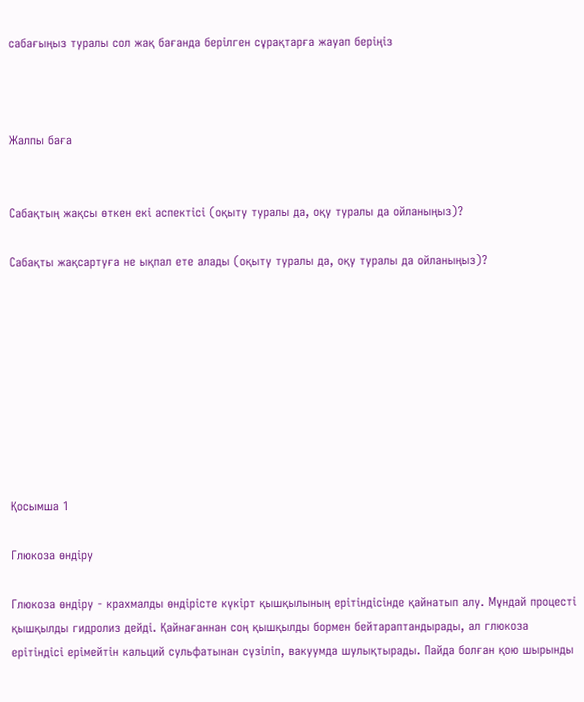сабағыңыз туралы сол жақ бағанда берілген сұрақтарға жауап беріңіз



Жалпы баға


Сабақтың жақсы өткен екі аспектісі (оқыту туралы да, оқу туралы да ойланыңыз)?

Сабақты жақсартуға не ықпал ете алады (оқыту туралы да, оқу туралы да ойланыңыз)?









Қосымша 1

Глюкоза өндіру

Глюкоза өндіру - крахмалды өндірісте күкірт қышқылының ерітіндісінде қайнатып алу. Мұндай процесті қышқылды гидролиз дейді. Қайнағаннан соң қышқылды бормен бейтараптандырады, ал глюкоза ерітіндісі ерімейтін кальций сульфатынан сүзіліп, вакуумда шулықтырады. Пайда болған қою шырынды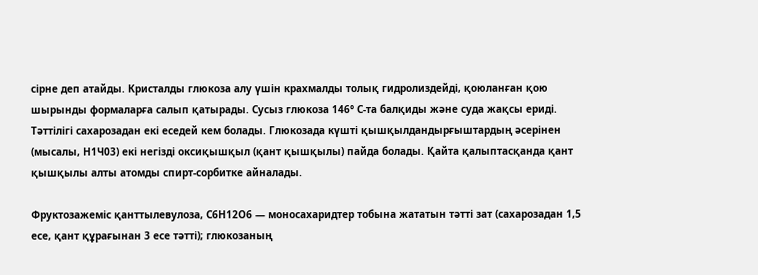сірне деп атайды. Кристалды глюкоза алу үшін крахмалды толық гидролиздейді, қоюланған қою шырынды формаларға салып қатырады. Сусыз глюкоза 146° С-та балқиды және суда жақсы ериді. Тәттілігі сахарозадан екі еседей кем болады. Глюкозада күшті қышқылдандырғыштардың әсерінен (мысалы, Н1Ч03) екі негізді оксиқышқыл (қант қышқылы) пайда болады. Қайта қалыптасқанда қант қышқылы алты атомды спирт-сорбитке айналады.

Фруктозажеміс қанттылевулоза, С6Н12О6 — моносахаридтер тобына жататын тәтті зат (сахарозадан 1,5 есе, қант құрағынан 3 есе тәтті); глюкозаның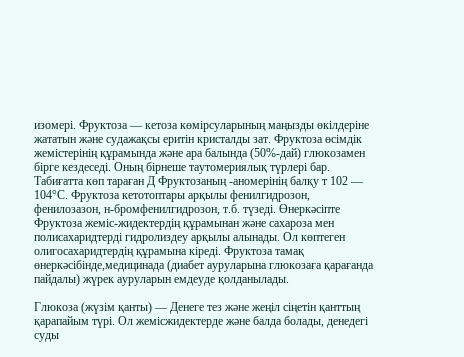изомері. Фруктоза — кетоза көмірсуларының маңызды өкілдеріне жататын және судажақсы еритін кристалды зат. Фруктоза өсімдік жемістерінің құрамында және ара балында (50%-дай) глюкозамен бірге кездеседі. Оның бірнеше таутомериялық түрлері бар. Табиғатта көп тараған Д Фруктозаның -аномерінің балқу т 102 — 104°С. Фруктоза кетотоптары арқылы фенилгидрозон, фенилозазон, н-бромфенилгидрозон, т.б. түзеді. Өнеркәсіпте Фруктоза жеміс-жидектердің құрамынан және сахароза мен полисахаридтерді гидролиздеу арқылы алынады. Ол көптеген олигосахаридтердің құрамына кіреді. Фруктоза тамақ өнеркәсібінде,медицинада (диабет ауруларына глюкозаға қарағанда пайдалы) жүрек ауруларын емдеуде қолданылады.

Глюкоза (жүзім қанты) — Денеге тез және жеңіл сіңетін қанттың қарапайым түрі. Ол жемісжидектерде және балда болады, денедегі суды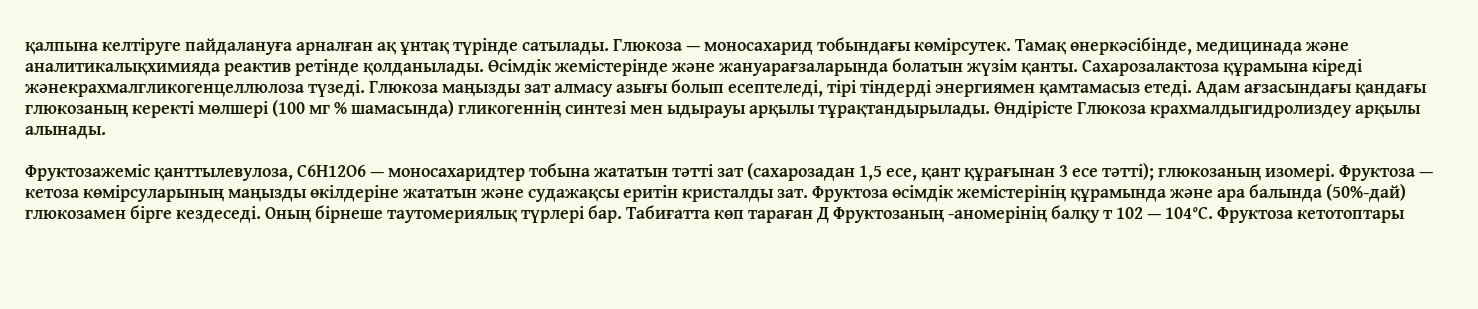қалпына келтіруге пайдалануға арналған ақ ұнтақ түрінде сатылады. Глюкоза — моносахарид тобындағы көмірсутек. Тамақ өнеркәсібінде, медицинада және аналитикалықхимияда реактив ретінде қолданылады. Өсімдік жемістерінде және жануарағзаларында болатын жүзім қанты. Сахарозалактоза құрамына кіреді жәнекрахмалгликогенцеллюлоза түзеді. Глюкоза маңызды зат алмасу азығы болып есептеледі, тірі тіндерді энергиямен қамтамасыз етеді. Адам ағзасындағы қандағы глюкозаның керекті мөлшері (100 мг % шамасында) гликогеннің синтезі мен ыдырауы арқылы тұрақтандырылады. Өндірісте Глюкоза крахмалдыгидролиздеу арқылы алынады.

Фруктозажеміс қанттылевулоза, С6Н12О6 — моносахаридтер тобына жататын тәтті зат (сахарозадан 1,5 есе, қант құрағынан 3 есе тәтті); глюкозаның изомері. Фруктоза — кетоза көмірсуларының маңызды өкілдеріне жататын және судажақсы еритін кристалды зат. Фруктоза өсімдік жемістерінің құрамында және ара балында (50%-дай) глюкозамен бірге кездеседі. Оның бірнеше таутомериялық түрлері бар. Табиғатта көп тараған Д Фруктозаның -аномерінің балқу т 102 — 104°С. Фруктоза кетотоптары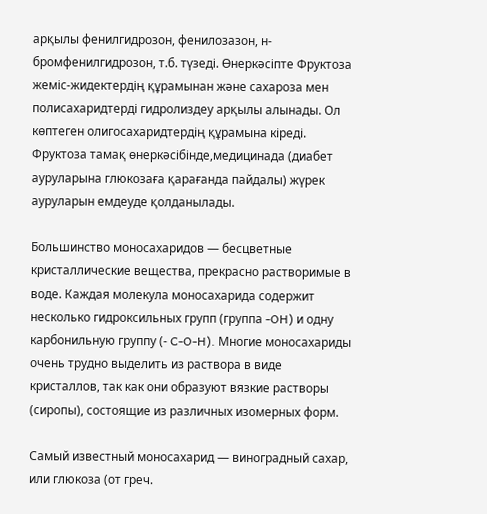арқылы фенилгидрозон, фенилозазон, н-бромфенилгидрозон, т.б. түзеді. Өнеркәсіпте Фруктоза жеміс-жидектердің құрамынан және сахароза мен полисахаридтерді гидролиздеу арқылы алынады. Ол көптеген олигосахаридтердің құрамына кіреді. Фруктоза тамақ өнеркәсібінде,медицинада (диабет ауруларына глюкозаға қарағанда пайдалы) жүрек ауруларын емдеуде қолданылады.

Большинство моносахаридов — бесцветные кристаллические вещества, прекрасно растворимые в воде. Каждая молекула моносахарида содержит несколько гидроксильных групп (группа -OH) и одну карбонильную группу (- C-O-H). Многие моносахариды очень трудно выделить из раствора в виде кристаллов, так как они образуют вязкие растворы (сиропы), состоящие из различных изомерных форм.

Самый известный моносахарид — виноградный сахар, или глюкоза (от греч.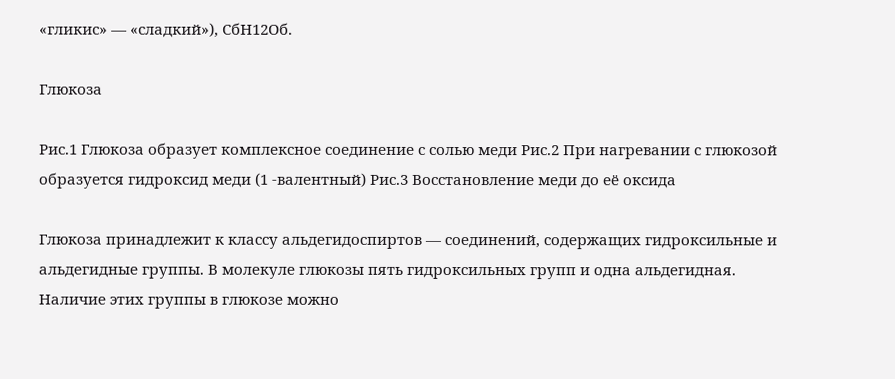«гликис» — «сладкий»), СбН12Об.

Глюкоза

Рис.1 Глюкоза образует комплексное соединение с солью меди Рис.2 При нагревании с глюкозой образуется гидроксид меди (1 -валентный) Рис.3 Восстановление меди до её оксида

Глюкоза принадлежит к классу альдегидоспиртов — соединений, содержащих гидроксильные и альдегидные группы. В молекуле глюкозы пять гидроксильных групп и одна альдегидная. Наличие этих группы в глюкозе можно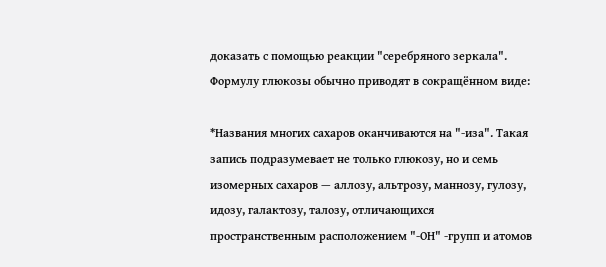доказать с помощью реакции "серебряного зеркала".
Формулу глюкозы обычно приводят в сокращённом виде:

*Названия многих сахаров оканчиваются на "-иза". Такая запись подразумевает не только глюкозу, но и семь изомерных сахаров — аллозу, альтрозу, маннозу, гулозу, идозу, галактозу, талозу, отличающихся пространственным расположением "-ОН" -групп и атомов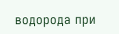водорода при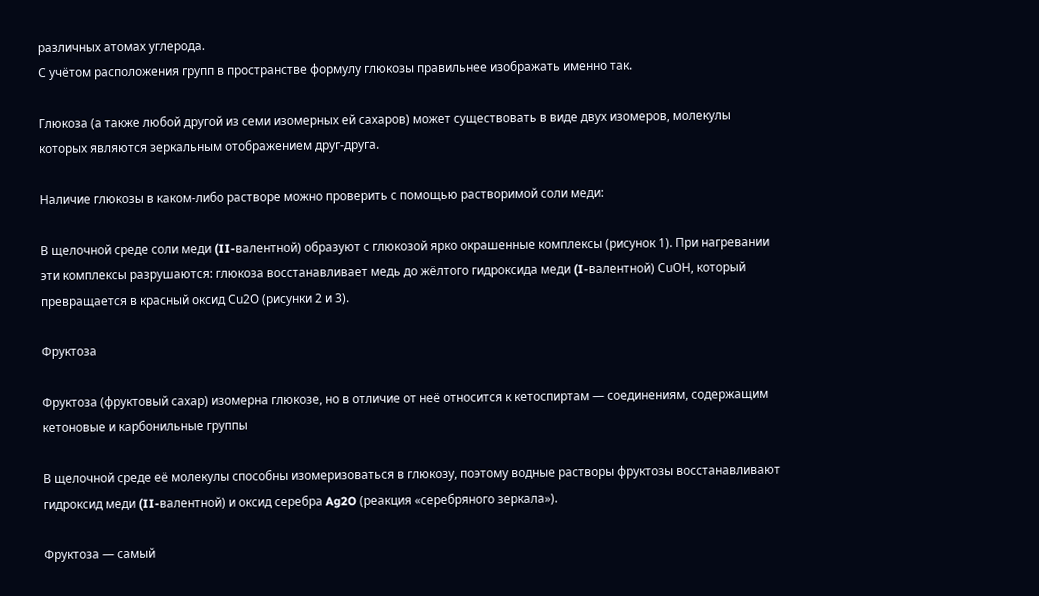различных атомах углерода.
С учётом расположения групп в пространстве формулу глюкозы правильнее изображать именно так.

Глюкоза (а также любой другой из семи изомерных ей сахаров) может существовать в виде двух изомеров, молекулы которых являются зеркальным отображением друг-друга.

Наличие глюкозы в каком-либо растворе можно проверить с помощью растворимой соли меди:

В щелочной среде соли меди (II-валентной) образуют с глюкозой ярко окрашенные комплексы (рисунок 1). При нагревании эти комплексы разрушаются: глюкоза восстанавливает медь до жёлтого гидроксида меди (I-валентной) CuОН, который превращается в красный оксид Сu2О (рисунки 2 и 3).

Фруктоза

Фруктоза (фруктовый сахар) изомерна глюкозе, но в отличие от неё относится к кетоспиртам — соединениям, содержащим кетоновые и карбонильные группы

В щелочной среде её молекулы способны изомеризоваться в глюкозу, поэтому водные растворы фруктозы восстанавливают гидроксид меди (II-валентной) и оксид серебра Ag2O (реакция «серебряного зеркала»).

Фруктоза — самый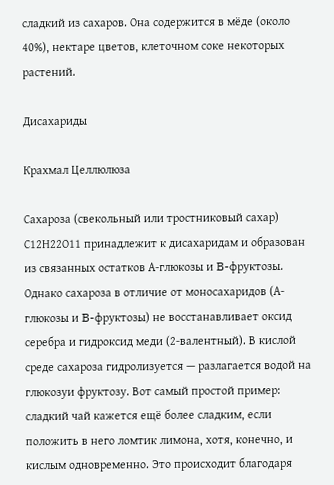сладкий из сахаров. Она содержится в мёде (около 40%), нектаре цветов, клеточном соке некоторых растений.

Дисахариды

Крахмал Целлюлюза

Сахароза (свекольный или тростниковый сахар) С12Н22О11 принадлежит к дисахаридам и образован из связанных остатков А-глюкозы и B-фруктозы. Однако сахароза в отличие от моносахаридов (А-глюкозы и B-фруктозы) не восстанавливает оксид серебра и гидроксид меди (2-валентный). В кислой среде сахароза гидролизуется — разлагается водой на глюкозуи фруктозу. Вот самый простой пример: сладкий чай кажется ещё более сладким, если положить в него ломтик лимона, хотя, конечно, и кислым одновременно. Это происходит благодаря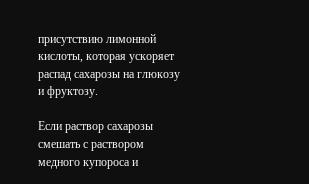присутствию лимонной кислоты, которая ускоряет распад сахарозы на глюкозу и фруктозу.

Если раствор сахарозы смешать с раствором медного купороса и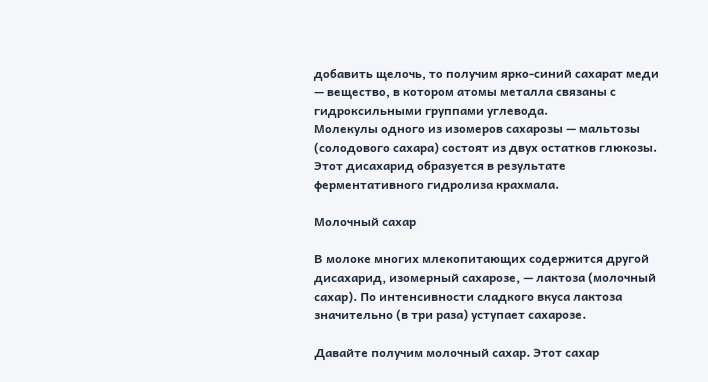добавить щелочь, то получим ярко-синий сахарат меди — вещество, в котором атомы металла связаны с гидроксильными группами углевода.
Молекулы одного из изомеров сахарозы — мальтозы (солодового сахара) состоят из двух остатков глюкозы. Этот дисахарид образуется в результате ферментативного гидролиза крахмала.

Молочный сахар

В молоке многих млекопитающих содержится другой дисахарид, изомерный сахарозе, — лактоза (молочный сахар). По интенсивности сладкого вкуса лактоза значительно (в три раза) уступает сахарозе.

Давайте получим молочный сахар. Этот сахар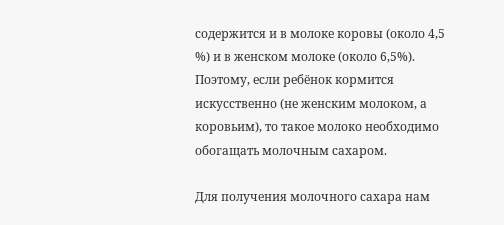содержится и в молоке коровы (около 4,5 %) и в женском молоке (около 6,5%). Поэтому, если ребёнок кормится искусственно (не женским молоком, а коровьим), то такое молоко необходимо обогащать молочным сахаром.

Для получения молочного сахара нам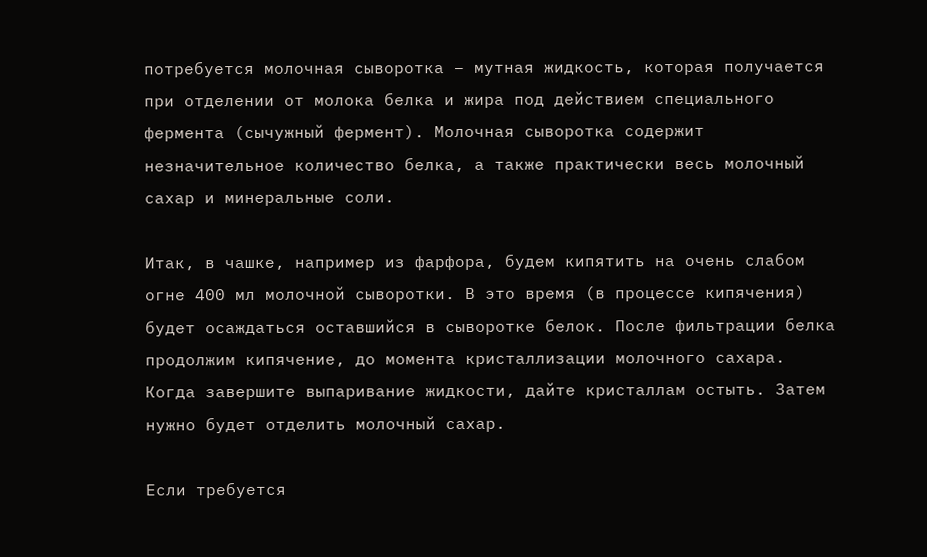потребуется молочная сыворотка – мутная жидкость, которая получается при отделении от молока белка и жира под действием специального фермента (сычужный фермент). Молочная сыворотка содержит незначительное количество белка, а также практически весь молочный сахар и минеральные соли.

Итак, в чашке, например из фарфора, будем кипятить на очень слабом огне 400 мл молочной сыворотки. В это время (в процессе кипячения) будет осаждаться оставшийся в сыворотке белок. После фильтрации белка продолжим кипячение, до момента кристаллизации молочного сахара. Когда завершите выпаривание жидкости, дайте кристаллам остыть. Затем нужно будет отделить молочный сахар.

Если требуется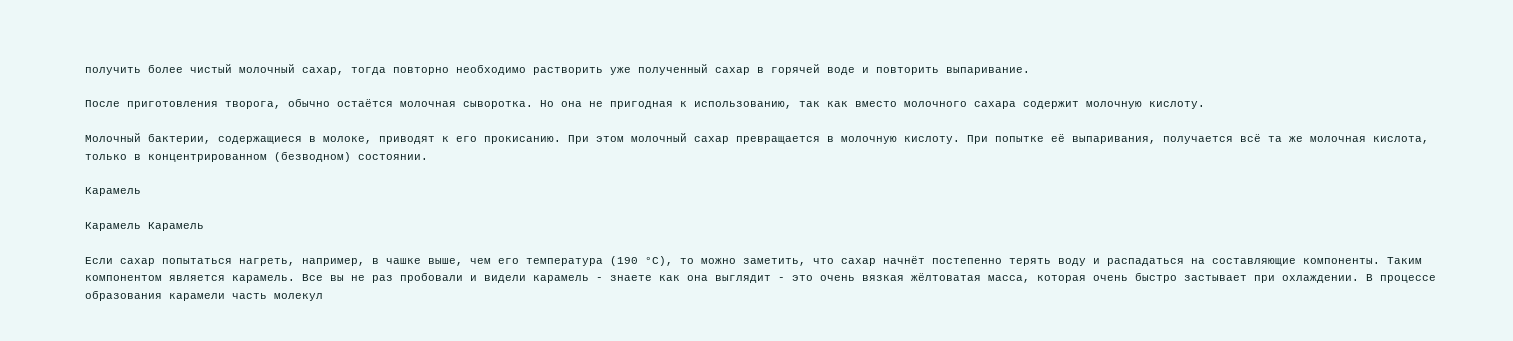получить более чистый молочный сахар, тогда повторно необходимо растворить уже полученный сахар в горячей воде и повторить выпаривание.

После приготовления творога, обычно остаётся молочная сыворотка. Но она не пригодная к использованию, так как вместо молочного сахара содержит молочную кислоту.

Молочный бактерии, содержащиеся в молоке, приводят к его прокисанию. При этом молочный сахар превращается в молочную кислоту. При попытке её выпаривания, получается всё та же молочная кислота, только в концентрированном (безводном) состоянии.

Карамель

Карамель Карамель

Если сахар попытаться нагреть, например, в чашке выше, чем его температура (190 °С), то можно заметить, что сахар начнёт постепенно терять воду и распадаться на составляющие компоненты. Таким компонентом является карамель. Все вы не раз пробовали и видели карамель - знаете как она выглядит - это очень вязкая жёлтоватая масса, которая очень быстро застывает при охлаждении. В процессе образования карамели часть молекул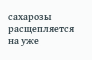сахарозы расщепляется на уже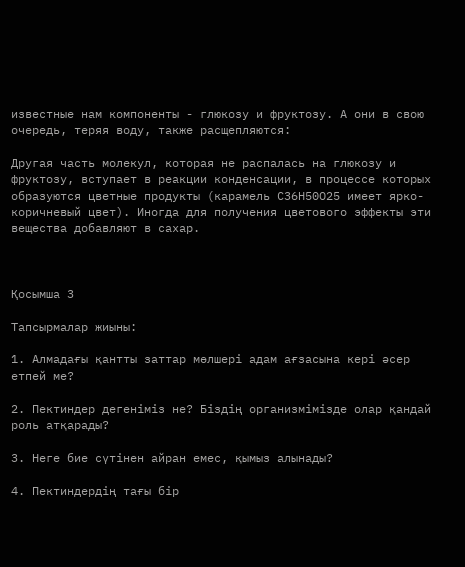известные нам компоненты - глюкозу и фруктозу. А они в свою очередь, теряя воду, также расщепляются:

Другая часть молекул, которая не распалась на глюкозу и фруктозу, вступает в реакции конденсации, в процессе которых образуются цветные продукты (карамель С36Н50О25 имеет ярко-коричневый цвет). Иногда для получения цветового эффекты эти вещества добавляют в сахар.



Қосымша 3

Тапсырмалар жиыны:

1. Алмадағы қантты заттар мөлшері адам ағзасына кері әсер етпей ме?

2. Пектиндер дегеніміз не? Біздің организмімізде олар қандай роль атқарады?

3. Неге бие сүтінен айран емес, қымыз алынады?

4. Пектиндердің тағы бір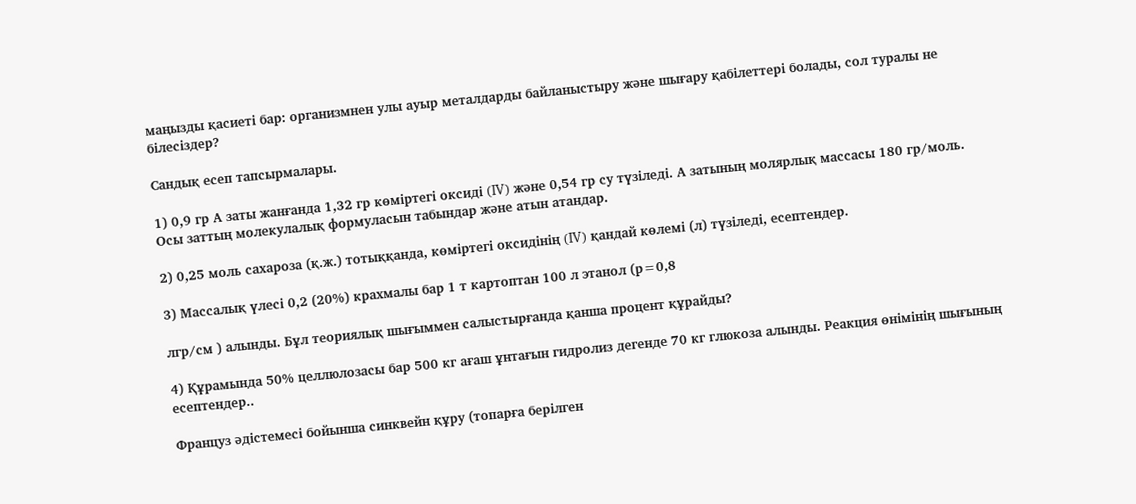маңызды қасиеті бар: организмнен улы ауыр металдарды байланыстыру және шығару қабілеттері болады, сол туралы не білесіздер?

Сандық есеп тапсырмалары.

1) 0,9 гр А заты жанғанда 1,32 гр көміртегі оксиді (IV) және 0,54 гр су түзіледі. А затының молярлық массасы 180 гр/моль. Осы заттың молекулалық формуласын табындар және атын атандар.

2) 0,25 моль сахароза (қ.ж.) тотыққанда, көміртегі оксидінің (IV) қандай көлемі (л) түзіледі, есептендер.

3) Массалық үлесі 0,2 (20%) крахмалы бар 1 т картоптан 100 л этанол (р=0,8

лгр/см ) алынды. Бұл теориялық шығыммен салыстырғанда қанша процент құрайды?

4) Құрамында 50% целлюлозасы бар 500 кг ағаш ұнтағын гидролиз дегенде 70 кг глюкоза алынды. Реакция өнімінің шығының есептендер..

Француз әдістемесі бойынша синквейн құру (топарға берілген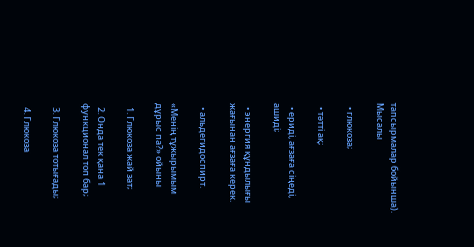тапсырмалар бойынша). Мысалы

  • глюкоза;

  • тәтті ақ;

  • ериді, ағзаға сіңеді, ашиді;

  • энергия құндылығы жағынан ағзаға керек.

  • альдегидоспирт.

«Менің тұжырымым дұрыс па?» ойыны

  1. Глюкоза жай зат;

  2. Онда тек қана 1 функционал топ бар;

  3. Глюкоза тотығады;

  4. Глюкоза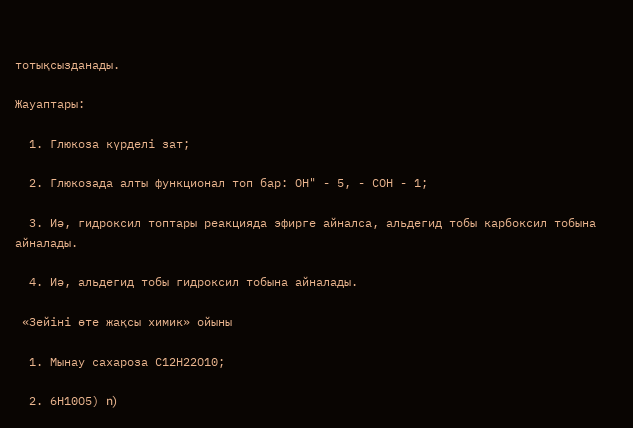тотықсызданады.

Жауаптары:

  1. Глюкоза күрделі зат;

  2. Глюкозада алты функционал топ бар: ОН" - 5, - СОН - 1;

  3. Иә, гидроксил топтары реакцияда эфирге айналса, альдегид тобы карбоксил тобына айналады.

  4. Иә, альдегид тобы гидроксил тобына айналады.

 «Зейіні өте жақсы химик» ойыны

  1. Мынау сахароза С12Н22О10;

  2. 6Н10О5) n)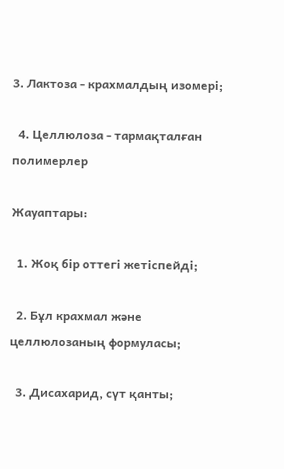3. Лактоза - крахмалдың изомері;

  4. Целлюлоза - тармақталған полимерлер

Жауаптары:

  1. Жоқ бір оттегі жетіспейді;

  2. Бұл крахмал және целлюлозаның формуласы;

  3. Дисахарид, сүт қанты;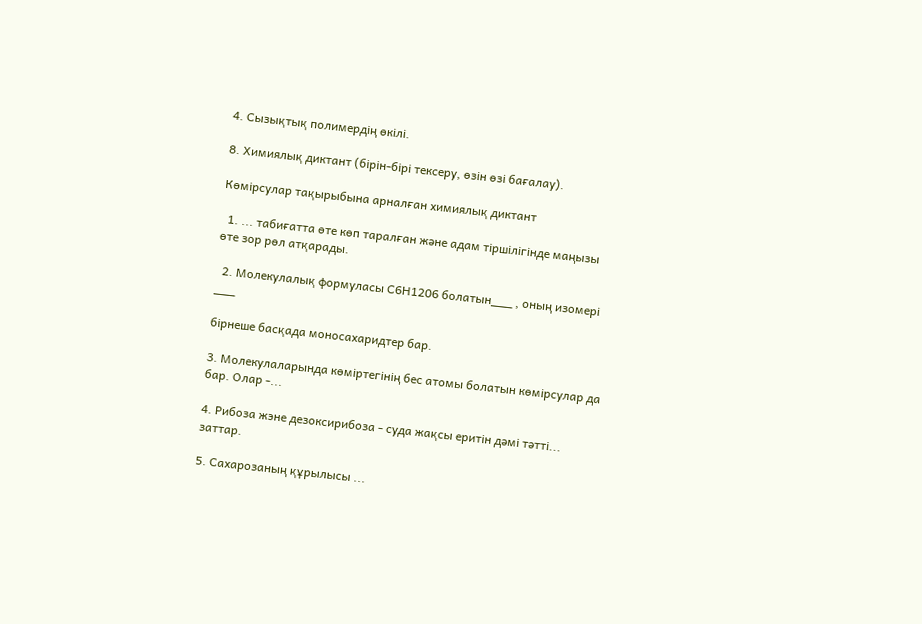4. Сызықтық полимердің өкілі.

8. Химиялық диктант (бірін-бірі тексеру, өзін өзі бағалау).

Көмірсулар тақырыбына арналған химиялық диктант

  1. ... табиғатта өте көп таралған және адам тіршілігінде маңызы өте зор рөл атқарады.

  2. Молекулалық формуласы С6Н1206 болатын___ , оның изомері ___

бірнеше басқада моносахаридтер бар.

3. Молекулаларында көміртегінің бес атомы болатын көмірсулар да бар. Олар -...

4. Рибоза жэне дезоксирибоза - суда жақсы еритін дәмі тәтті... заттар.

5. Сахарозаның құрылысы ...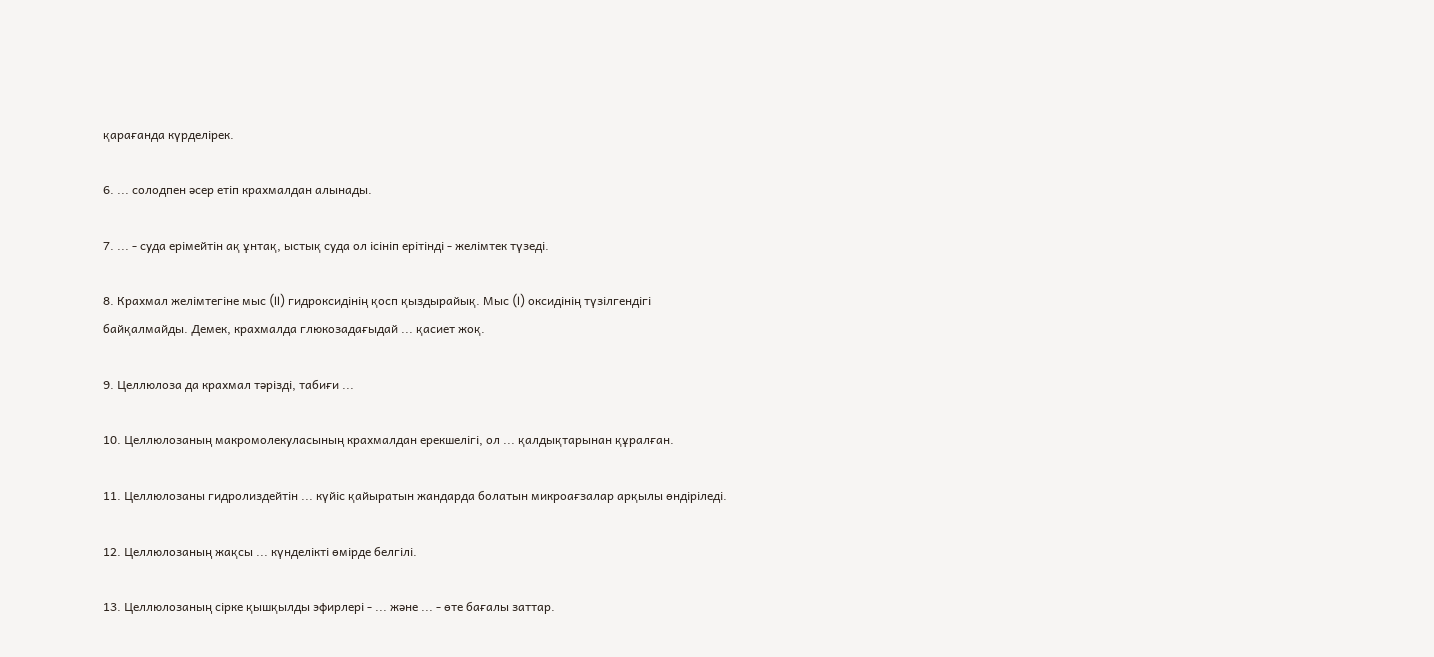қарағанда күрделірек.

6. ... солодпен әсер етіп крахмалдан алынады.

7. ... - суда ерімейтін ақ ұнтақ, ыстық суда ол ісініп ерітінді - желімтек түзеді.

8. Крахмал желімтегіне мыс (II) гидроксидінің қосп қыздырайық. Мыс (I) оксидінің түзілгендігі байқалмайды. Демек, крахмалда глюкозадағыдай ... қасиет жоқ.

9. Целлюлоза да крахмал тәрізді, табиғи ...

10. Целлюлозаның макромолекуласының крахмалдан ерекшелігі, ол ... қалдықтарынан құралған.

11. Целлюлозаны гидролиздейтін ... күйіс қайыратын жандарда болатын микроағзалар арқылы өндіріледі.

12. Целлюлозаның жақсы ... күнделікті өмірде белгілі.

13. Целлюлозаның сірке қышқылды эфирлері - ... және ... - өте бағалы заттар.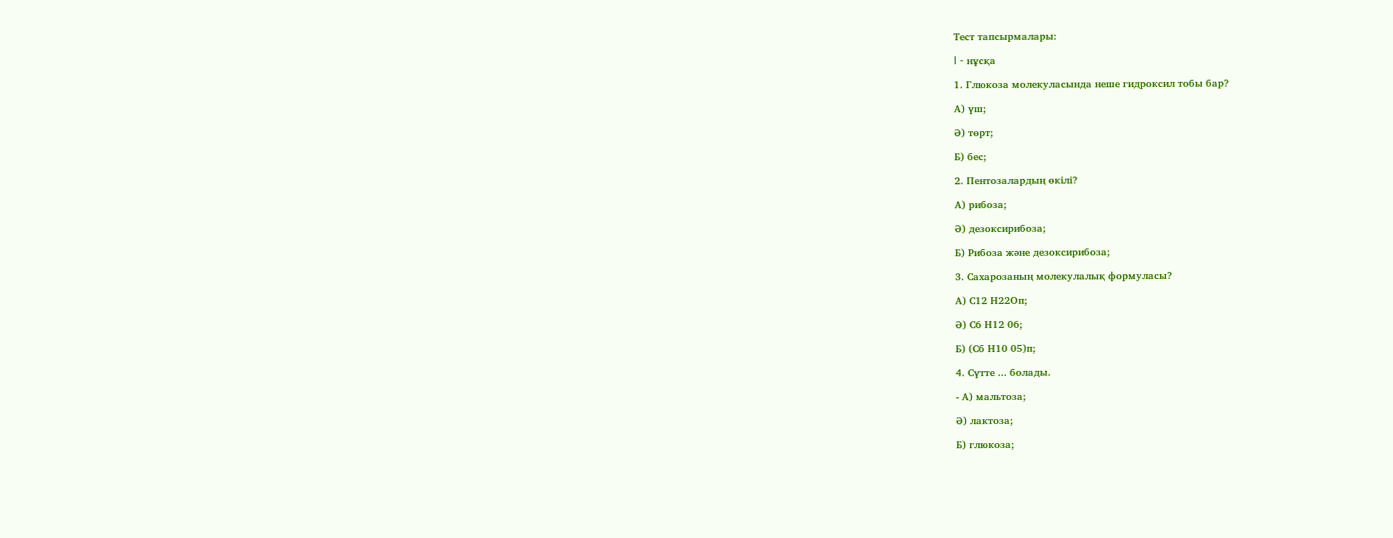Тест тапсырмалары:

I - нұсқа

1. Глюкоза молекуласында неше гидроксил тобы бар?

А) үш;

Ә) төрт;

Б) бес;

2. Пентозалардың өкілі?

А) рибоза;

Ә) дезоксирибоза;

Б) Рибоза және дезоксирибоза;

3. Сахарозаның молекулалық формуласы?

А) С12 Н22Оп;

Ә) С6 Н12 06;

Б) (Сб Н10 05)п;

4. Сүтте ... болады.

- А) мальтоза;

Ә) лактоза;

Б) глюкоза;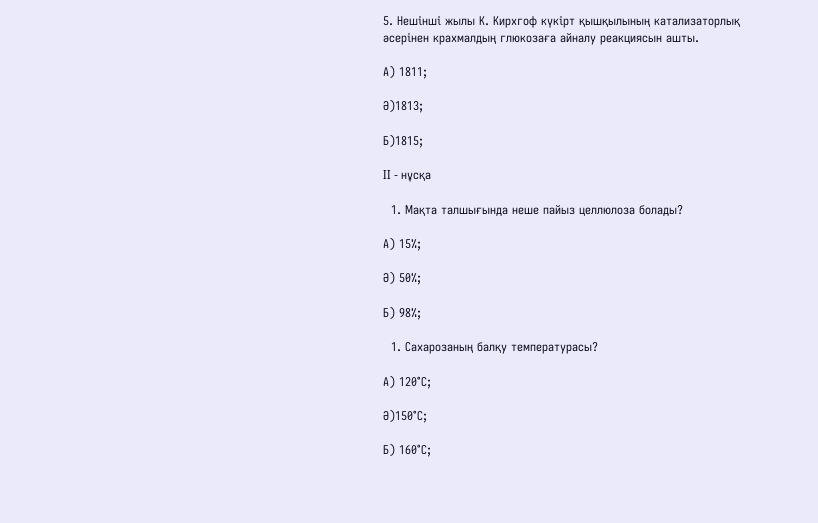5. Нешінші жылы К. Кирхгоф күкірт қышқылының катализаторлық әсерінен крахмалдың глюкозаға айналу реакциясын ашты.

А) 1811;

Ә)1813;

Б)1815;

II - нұсқа

  1. Мақта талшығында неше пайыз целлюлоза болады?

А) 15%;

Ә) 50%;

Б) 98%;

  1. Сахарозаның балқу температурасы?

А) 120°С;

Ә)150°С;

Б) 160°С;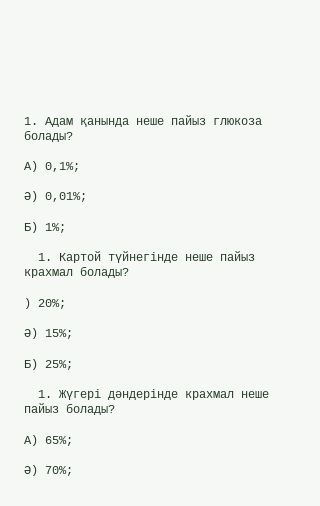1. Адам қанында неше пайыз глюкоза болады?

А) 0,1%;

Ә) 0,01%;

Б) 1%;

  1. Картой түйнегінде неше пайыз крахмал болады?

) 20%;

Ә) 15%;

Б) 25%;

  1. Жүгері дәндерінде крахмал неше пайыз болады?

А) 65%;

Ә) 70%;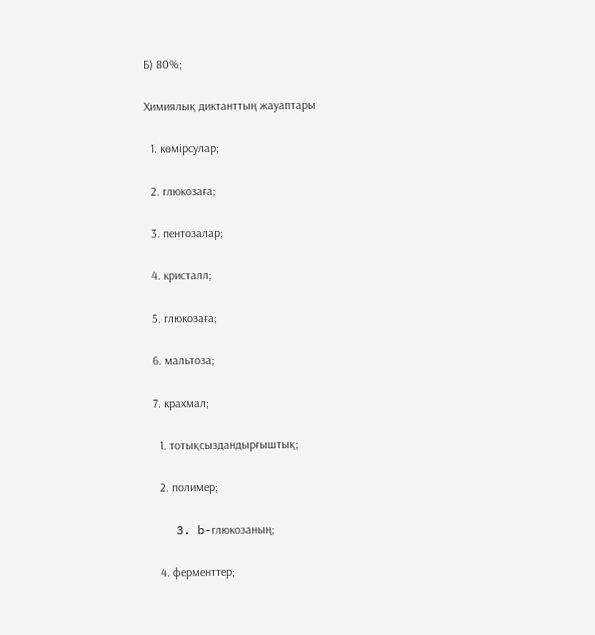Б) 80%;

Химиялық диктанттың жауаптары

  1. көмірсулар;

  2. глюкозаға;

  3. пентозалар;

  4. кристалл;

  5. глюкозаға;

  6. мальтоза;

  7. крахмал;

    1. тотықсыздандырғыштық;

    2. полимер;

    3. b-глюкозаның;

    4. ферменттер;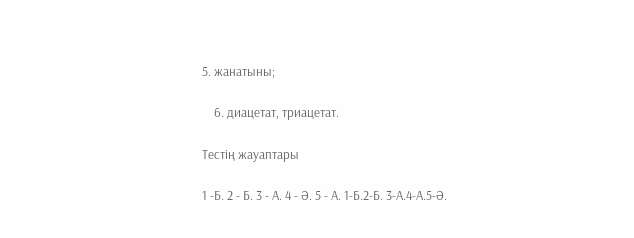5. жанатыны;

    6. диацетат, триацетат.

Тестің жауаптары

1 -Б. 2 - Б. 3 - А. 4 - Ә. 5 - А. 1-Б.2-Б. 3-А.4-А.5-Ә.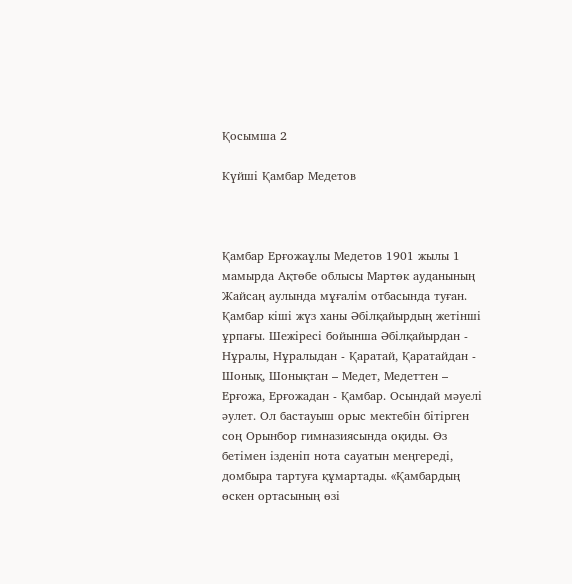Қосымша 2

Күйші Қамбар Медетов



Қамбар Ерғожаұлы Медетов 1901 жылы 1 мамырда Ақтөбе облысы Мартөк ауданының Жайсаң аулында мұғалім отбасында туған. Қамбар кіші жүз ханы Әбілқайырдың жетінші ұрпағы. Шежіресі бойынша Әбілқайырдан - Нұралы, Нұралыдан - Қаратай, Қаратайдан - Шонық, Шонықтан – Медет, Медеттен – Ерғожа, Ерғожадан - Қамбар. Осындай мәуелі әулет. Ол бастауыш орыс мектебін бітірген соң Орынбор гимназиясында оқиды. Өз бетімен ізденіп нота сауатын меңгереді, домбыра тартуға құмартады. «Қамбардың өскен ортасының өзі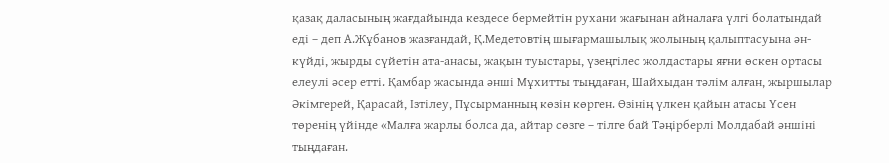қазақ даласының жағдайында кездесе бермейтін рухани жағынан айналаға үлгі болатындай еді – деп А.Жұбанов жазғандай, Қ.Медетовтің шығармашылық жолының қалыптасуына ән-күйді, жырды сүйетін ата-анасы, жақын туыстары, үзеңгілес жолдастары яғни өскен ортасы елеулі әсер етті. Қамбар жасында әнші Мұхитты тыңдаған, Шайхыдан тәлім алған, жыршылар Әкімгерей, Қарасай, Ізтілеу, Пұсырманның көзін көрген. Өзінің үлкен қайын атасы Үсен төренің үйінде «Малға жарлы болса да, айтар сөзге – тілге бай Тәңірберлі Молдабай әншіні тыңдаған.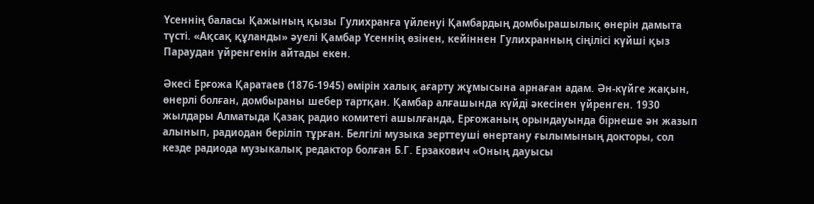Үсеннің баласы Қажының қызы Гулихранға үйленуі Қамбардың домбырашылық өнерін дамыта түсті. «Ақсақ құланды» әуелі Қамбар Үсеннің өзінен, кейіннен Гулихранның сіңілісі күйші қыз Параудан үйренгенін айтады екен.

Әкесі Ерғожа Қаратаев (1876-1945) өмірін халық ағарту жұмысына арнаған адам. Ән-күйге жақын, өнерлі болған, домбыраны шебер тартқан. Қамбар алғашында күйді әкесінен үйренген. 1930 жылдары Алматыда Қазақ радио комитеті ашылғанда, Ерғожаның орындауында бірнеше ән жазып алынып, радиодан беріліп тұрған. Белгілі музыка зерттеуші өнертану ғылымының докторы, сол кезде радиода музыкалық редактор болған Б.Г. Ерзакович «Оның дауысы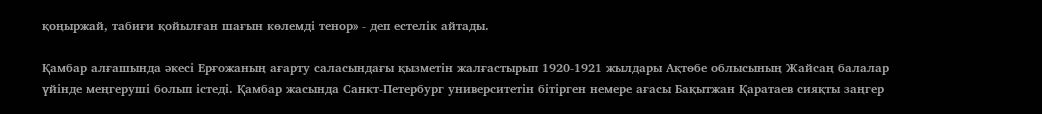қоңыржай, табиғи қойылған шағын көлемді тенор» - деп естелік айтады.

Қамбар алғашында әкесі Ерғожаның ағарту саласындағы қызметін жалғастырып 1920-1921 жылдары Ақтөбе облысының Жайсаң балалар үйінде меңгеруші болып істеді. Қамбар жасында Санкт-Петербург университетін бітірген немере ағасы Бақытжан Қаратаев сияқты заңгер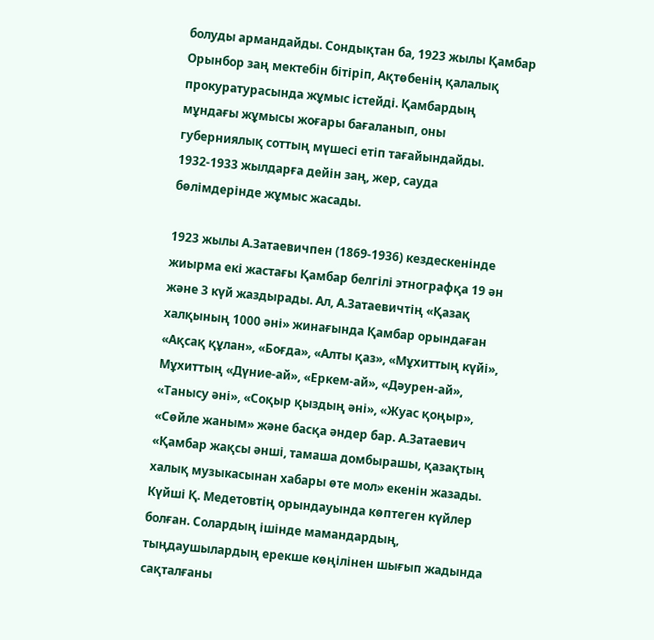болуды армандайды. Сондықтан ба, 1923 жылы Қамбар Орынбор заң мектебін бітіріп, Ақтөбенің қалалық прокуратурасында жұмыс істейді. Қамбардың мұндағы жұмысы жоғары бағаланып, оны губерниялық соттың мүшесі етіп тағайындайды. 1932-1933 жылдарға дейін заң, жер, сауда бөлімдерінде жұмыс жасады.

1923 жылы А.Затаевичпен (1869-1936) кездескенінде жиырма екі жастағы Қамбар белгілі этнографқа 19 ән және 3 күй жаздырады. Ал, А.Затаевичтің «Қазақ халқының 1000 әні» жинағында Қамбар орындаған «Ақсақ құлан», «Боғда», «Алты қаз», «Мұхиттың күйі», Мұхиттың «Дүние-ай», «Еркем-ай», «Дәурен-ай», «Танысу әні», «Соқыр қыздың әні», «Жуас қоңыр», «Сөйле жаным» және басқа әндер бар. А.Затаевич «Қамбар жақсы әнші, тамаша домбырашы, қазақтың халық музыкасынан хабары өте мол» екенін жазады. Күйші Қ. Медетовтің орындауында көптеген күйлер болған. Солардың ішінде мамандардың, тыңдаушылардың ерекше көңілінен шығып жадында сақталғаны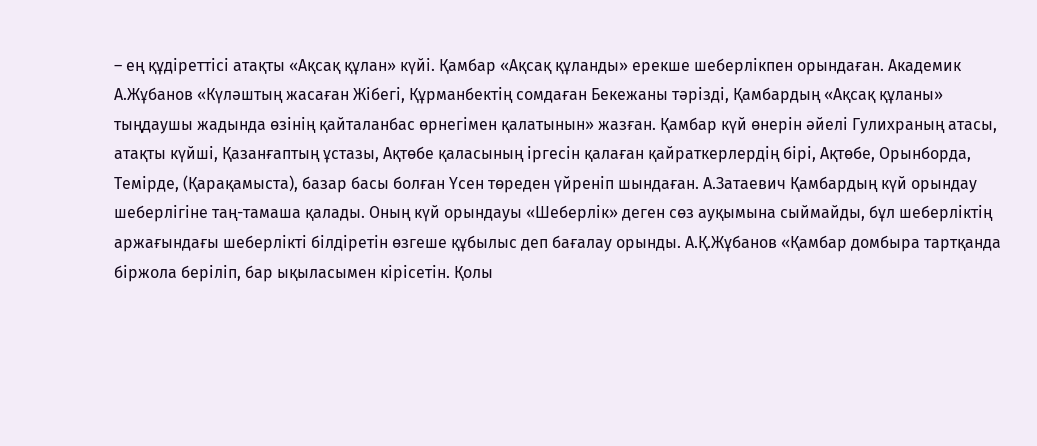– ең құдіреттісі атақты «Ақсақ құлан» күйі. Қамбар «Ақсақ құланды» ерекше шеберлікпен орындаған. Академик А.Жұбанов «Күләштың жасаған Жібегі, Құрманбектің сомдаған Бекежаны тәрізді, Қамбардың «Ақсақ құланы» тыңдаушы жадында өзінің қайталанбас өрнегімен қалатынын» жазған. Қамбар күй өнерін әйелі Гулихраның атасы, атақты күйші, Қазанғаптың ұстазы, Ақтөбе қаласының іргесін қалаған қайраткерлердің бірі, Ақтөбе, Орынборда, Темірде, (Қарақамыста), базар басы болған Үсен төреден үйреніп шындаған. А.Затаевич Қамбардың күй орындау шеберлігіне таң-тамаша қалады. Оның күй орындауы «Шеберлік» деген сөз ауқымына сыймайды, бұл шеберліктің аржағындағы шеберлікті білдіретін өзгеше құбылыс деп бағалау орынды. А.Қ.Жұбанов «Қамбар домбыра тартқанда біржола беріліп, бар ықыласымен кірісетін. Қолы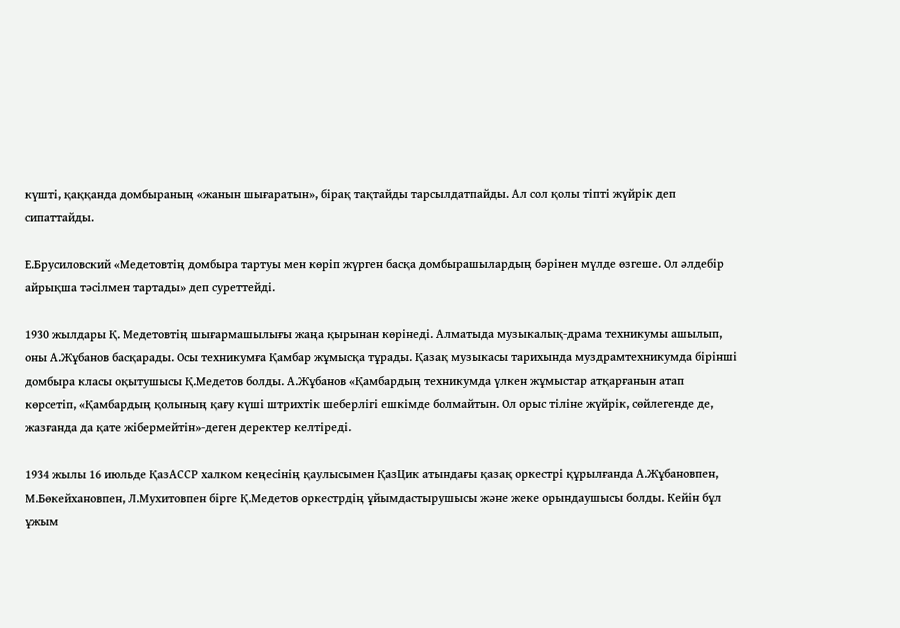күшті, қаққанда домбыраның «жанын шығаратын», бірақ тақтайды тарсылдатпайды. Ал сол қолы тіпті жүйрік деп сипаттайды.

Е.Брусиловский «Медетовтің домбыра тартуы мен көріп жүрген басқа домбырашылардың бәрінен мүлде өзгеше. Ол әлдебір айрықша тәсілмен тартады» деп суреттейді.

1930 жылдары Қ. Медетовтің шығармашылығы жаңа қырынан көрінеді. Алматыда музыкалық-драма техникумы ашылып, оны А.Жұбанов басқарады. Осы техникумға Қамбар жұмысқа тұрады. Қазақ музыкасы тарихында муздрамтехникумда бірінші домбыра класы оқытушысы Қ.Медетов болды. А.Жұбанов «Қамбардың техникумда үлкен жұмыстар атқарғанын атап көрсетіп, «Қамбардың қолының қағу күші штрихтік шеберлігі ешкімде болмайтын. Ол орыс тіліне жүйрік, сөйлегенде де, жазғанда да қате жібермейтін»-деген деректер келтіреді.

1934 жылы 16 июльде ҚазАССР халком кеңесінің қаулысымен ҚазЦик атындағы қазақ оркестрі құрылғанда А.Жұбановпен, М.Бөкейхановпен, Л.Мухитовпен бірге Қ.Медетов оркестрдің ұйымдастырушысы және жеке орындаушысы болды. Кейін бұл ұжым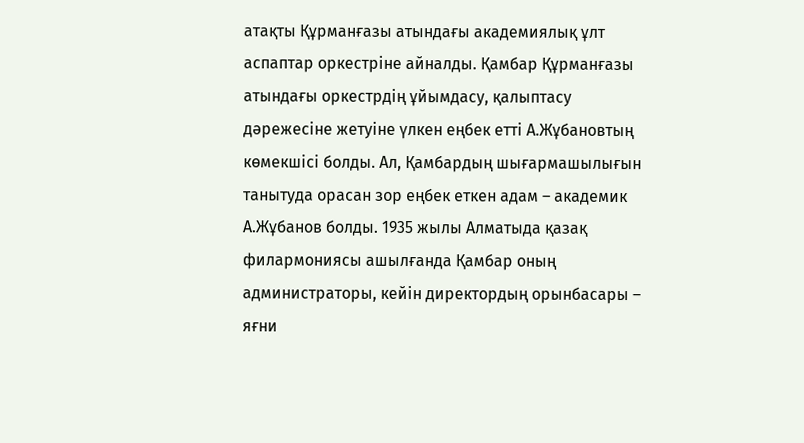атақты Құрманғазы атындағы академиялық ұлт аспаптар оркестріне айналды. Қамбар Құрманғазы атындағы оркестрдің ұйымдасу, қалыптасу дәрежесіне жетуіне үлкен еңбек етті А.Жұбановтың көмекшісі болды. Ал, Қамбардың шығармашылығын танытуда орасан зор еңбек еткен адам – академик А.Жұбанов болды. 1935 жылы Алматыда қазақ филармониясы ашылғанда Қамбар оның администраторы, кейін директордың орынбасары – яғни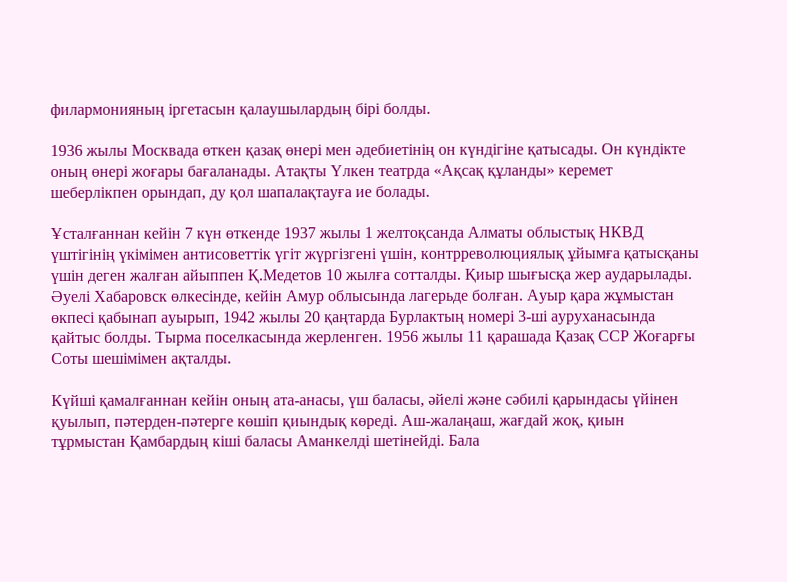филармонияның іргетасын қалаушылардың бірі болды.

1936 жылы Москвада өткен қазақ өнері мен әдебиетінің он күндігіне қатысады. Он күндікте оның өнері жоғары бағаланады. Атақты Үлкен театрда «Ақсақ құланды» керемет шеберлікпен орындап, ду қол шапалақтауға ие болады.

Ұсталғаннан кейін 7 күн өткенде 1937 жылы 1 желтоқсанда Алматы облыстық НКВД үштігінің үкімімен антисоветтік үгіт жүргізгені үшін, контрреволюциялық ұйымға қатысқаны үшін деген жалған айыппен Қ.Медетов 10 жылға сотталды. Қиыр шығысқа жер аударылады. Әуелі Хабаровск өлкесінде, кейін Амур облысында лагерьде болған. Ауыр қара жұмыстан өкпесі қабынап ауырып, 1942 жылы 20 қаңтарда Бурлактың номері 3-ші ауруханасында қайтыс болды. Тырма поселкасында жерленген. 1956 жылы 11 қарашада Қазақ ССР Жоғарғы Соты шешімімен ақталды.

Күйші қамалғаннан кейін оның ата-анасы, үш баласы, әйелі және сәбилі қарындасы үйінен қуылып, пәтерден-пәтерге көшіп қиындық көреді. Аш-жалаңаш, жағдай жоқ, қиын тұрмыстан Қамбардың кіші баласы Аманкелді шетінейді. Бала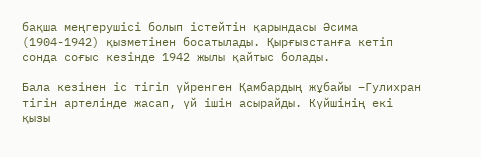бақша меңгерушісі болып істейтін қарындасы Әсима (1904-1942) қызметінен босатылады. Қырғызстанға кетіп сонда соғыс кезінде 1942 жылы қайтыс болады.

Бала кезінен іс тігіп үйренген Қамбардың жұбайы –Гулихран тігін артелінде жасап, үй ішін асырайды. Күйшінің екі қызы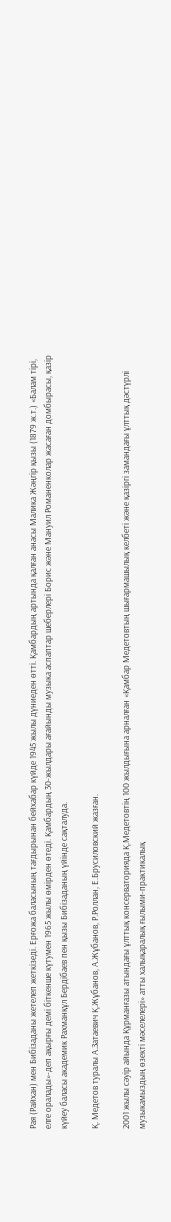Рая (Райхан) мен Бибізаданы жетелеп жеткізеді. Ерғожа баласының тағдырынан бейхабар күйде 1945 жылы дүниеден өтті. Қамбардың артында қалған анасы Малика Жәңгір қызы (1879 ж.т.) «Балам тірі, елге оралады»-деп ақырғы демі біткенше күтумен 1965 жылы өмірден өтеді. Қамбардың 30-жылдары ағайынды музыка аспаптар шеберлері Борис және Мануил Романенколар жасаған домбырасы, қазір күйеу баласы академик Рахманқұл Бердібаев пен қызы Бибізаданың үйінде сақталуда.

Қ. Медетов туралы А.Затаевич Қ.Жұбанов, А.Жұбанов, Р.Роллан, Е.Брусиловский жазған.

2001 жылы сәуір айында Құрманғазы атындағы ұлттық консерваторияда Қ.Медетовтің 100 жылдығына арналған «Қамбар Медетовтың шығармашылық келбеті және қазіргі замандағы ұлттық дәстүрлі музыкамыздың өзекті мәселелері» атты халықаралық ғылыми-практикалық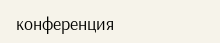конференция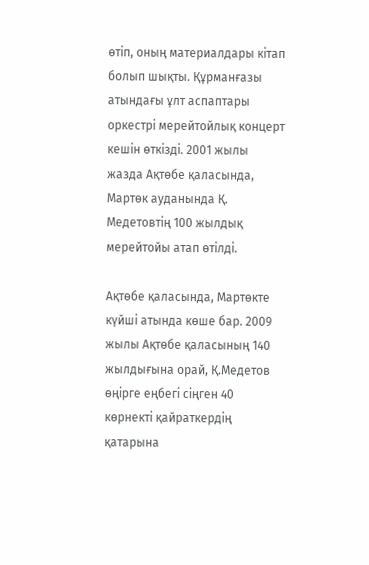өтіп, оның материалдары кітап болып шықты. Құрманғазы атындағы ұлт аспаптары оркестрі мерейтойлық концерт кешін өткізді. 2001 жылы жазда Ақтөбе қаласында, Мартөк ауданында Қ. Медетовтің 100 жылдық мерейтойы атап өтілді.

Ақтөбе қаласында, Мартөкте күйші атында көше бар. 2009 жылы Ақтөбе қаласының 140 жылдығына орай, Қ.Медетов өңірге еңбегі сіңген 40 көрнекті қайраткердің қатарына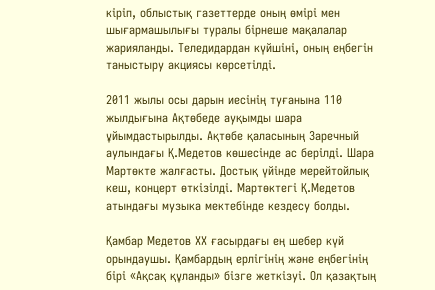кіріп, облыстық газеттерде оның өмірі мен шығармашылығы туралы бірнеше мақалалар жарияланды. Теледидардан күйшіні, оның еңбегін таныстыру акциясы көрсетілді.

2011 жылы осы дарын иесінің туғанына 110 жылдығына Ақтөбеде ауқымды шара ұйымдастырылды. Ақтөбе қаласының Заречный аулындағы Қ.Медетов көшесінде ас берілді. Шара Мартөкте жалғасты. Достық үйінде мерейтойлық кеш, концерт өткізілді. Мартөктегі Қ.Медетов атындағы музыка мектебінде кездесу болды.

Қамбар Медетов ХХ ғасырдағы ең шебер күй орындаушы. Қамбардың ерлігінің және еңбегінің бірі «Ақсақ құланды» бізге жеткізуі. Ол қазақтың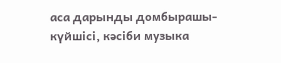аса дарынды домбырашы-күйшісі, кәсіби музыка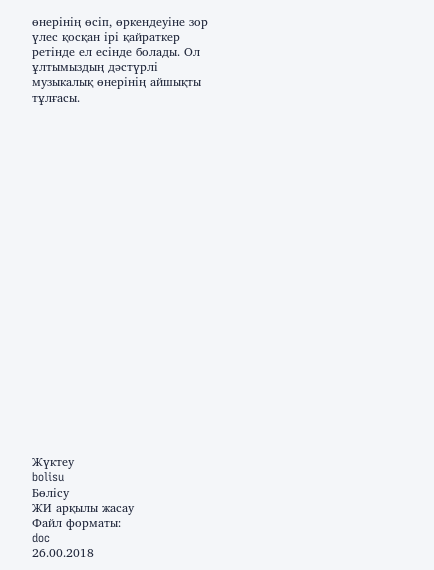өнерінің өсіп, өркендеуіне зор үлес қосқан ірі қайраткер ретінде ел есінде болады. Ол ұлтымыздың дәстүрлі музыкалық өнерінің айшықты тұлғасы.























Жүктеу
bolisu
Бөлісу
ЖИ арқылы жасау
Файл форматы:
doc
26.00.2018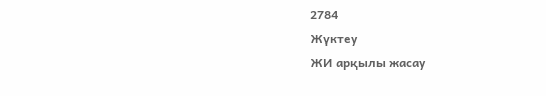2784
Жүктеу
ЖИ арқылы жасау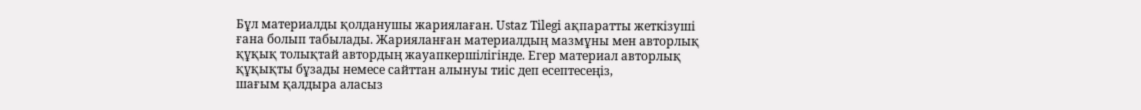Бұл материалды қолданушы жариялаған. Ustaz Tilegi ақпаратты жеткізуші ғана болып табылады. Жарияланған материалдың мазмұны мен авторлық құқық толықтай автордың жауапкершілігінде. Егер материал авторлық құқықты бұзады немесе сайттан алынуы тиіс деп есептесеңіз,
шағым қалдыра аласыз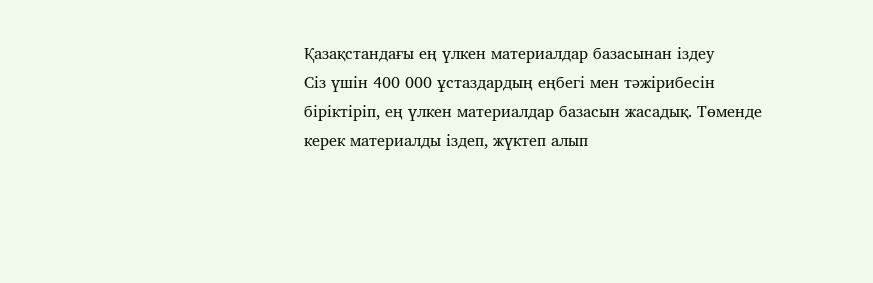Қазақстандағы ең үлкен материалдар базасынан іздеу
Сіз үшін 400 000 ұстаздардың еңбегі мен тәжірибесін біріктіріп, ең үлкен материалдар базасын жасадық. Төменде керек материалды іздеп, жүктеп алып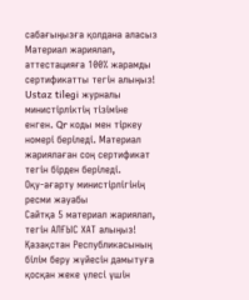сабағыңызға қолдана аласыз
Материал жариялап, аттестацияға 100% жарамды сертификатты тегін алыңыз!
Ustaz tilegi журналы министірліктің тізіміне енген. Qr коды мен тіркеу номері беріледі. Материал жариялаған соң сертификат тегін бірден беріледі.
Оқу-ағарту министірлігінің ресми жауабы
Сайтқа 5 материал жариялап, тегін АЛҒЫС ХАТ алыңыз!
Қазақстан Республикасының білім беру жүйесін дамытуға қосқан жеке үлесі үшін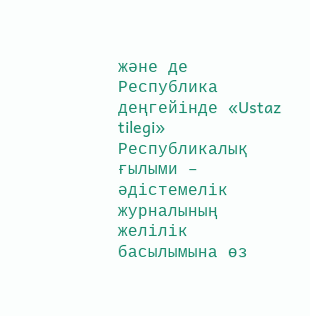және де Республика деңгейінде «Ustaz tilegi» Республикалық ғылыми – әдістемелік журналының желілік басылымына өз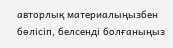авторлық материалыңызбен бөлісіп, белсенді болғаныңыз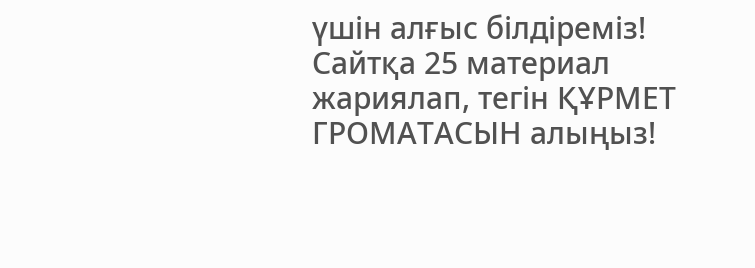үшін алғыс білдіреміз!
Сайтқа 25 материал жариялап, тегін ҚҰРМЕТ ГРОМАТАСЫН алыңыз!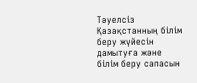Тәуелсіз Қазақстанның білім беру жүйесін дамытуға және білім беру сапасын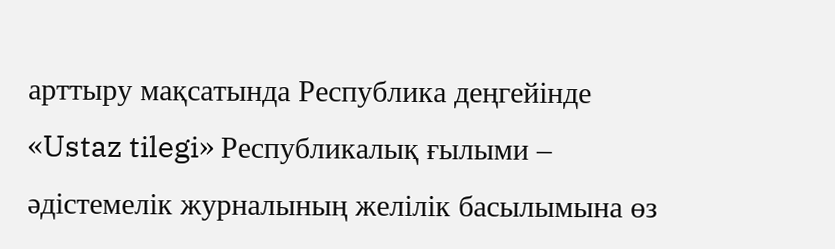арттыру мақсатында Республика деңгейінде «Ustaz tilegi» Республикалық ғылыми – әдістемелік журналының желілік басылымына өз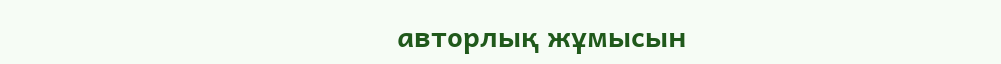авторлық жұмысын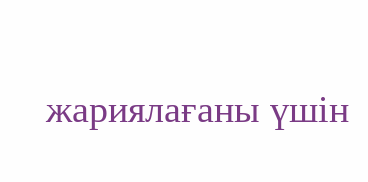жариялағаны үшін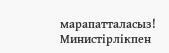марапатталасыз!
Министірлікпен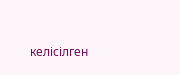келісілген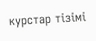курстар тізімі